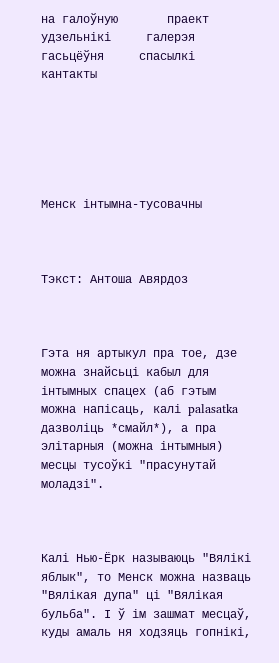на галоўную       праект      удзельнікі     галерэя     гасьцёўня     спасылкі     кантакты






Менск інтымна-тусовачны



Тэкст: Антоша Авярдоз



Гэта ня артыкул пра тое, дзе можна знайсьці кабыл для інтымных спацех (аб гэтым можна напісаць, калі palasatka дазволіць *смайл*), а пра элітарныя (можна інтымныя) месцы тусоўкі "прасунутай моладзі".



Калі Нью-Ёрк называюць "Вялікі яблык", то Менск можна назваць "Вялікая дупа" ці "Вялікая бульба". І ў ім зашмат месцаў, куды амаль ня ходзяць гопнікі,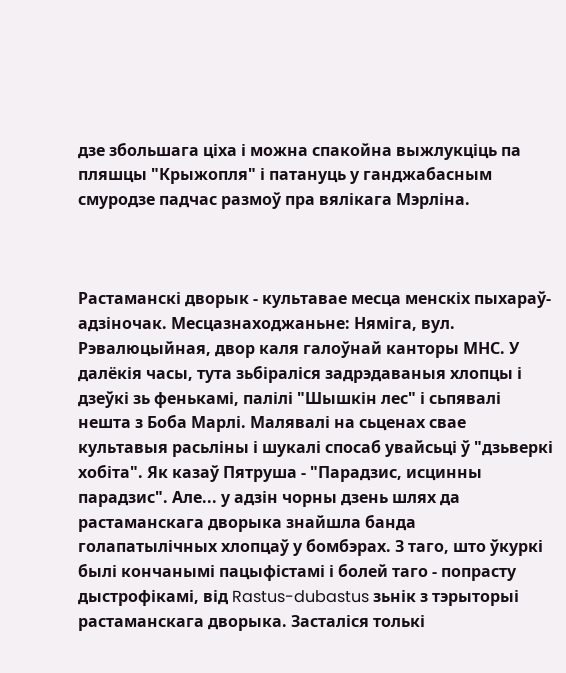дзе збольшага ціха і можна спакойна выжлукціць па пляшцы "Крыжопля" і патануць у ганджабасным смуродзе падчас размоў пра вялікага Мэрліна.



Растаманскі дворык - культавае месца менскіх пыхараў-адзіночак. Месцазнаходжаньне: Няміга, вул. Рэвалюцыйная, двор каля галоўнай канторы МНС. У далёкія часы, тута зьбіраліся задрэдаваныя хлопцы і дзеўкі зь фенькамі, палілі "Шышкін лес" і сьпявалі нешта з Боба Марлі. Малявалі на сьценах свае культавыя расьліны і шукалі спосаб увайсьці ў "дзьверкі хобіта". Як казаў Пятруша - "Парадзис, исцинны парадзис". Але... у адзін чорны дзень шлях да растаманскага дворыка знайшла банда голапатылічных хлопцаў у бомбэрах. З таго, што ўкуркі былі кончанымі пацыфістамі і болей таго - попрасту дыстрофікамі, від Rastus-dubastus зьнік з тэрыторыі растаманскага дворыка. Засталіся толькі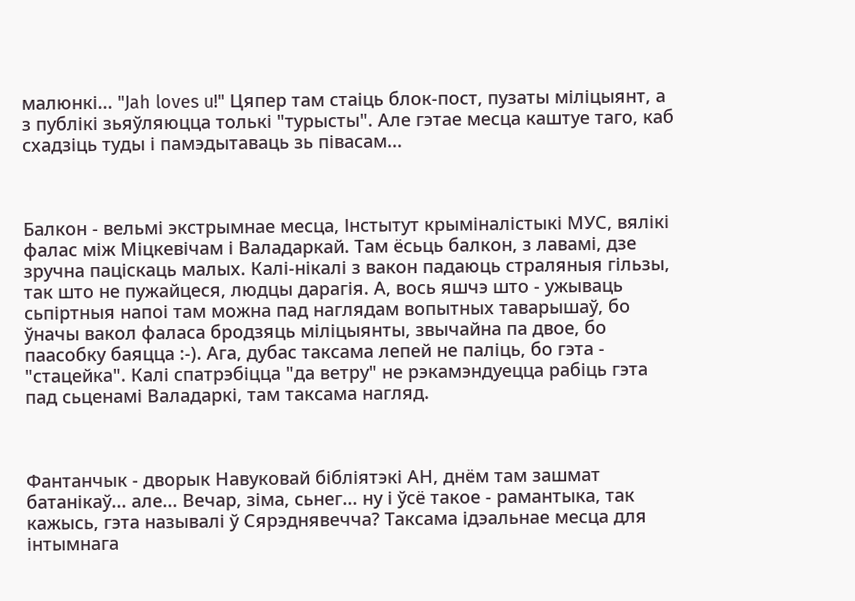малюнкі... "Jah loves u!" Цяпер там стаіць блок-пост, пузаты міліцыянт, а з публікі зьяўляюцца толькі "турысты". Але гэтае месца каштуе таго, каб схадзіць туды і памэдытаваць зь півасам...



Балкон - вельмі экстрымнае месца, Інстытут крыміналістыкі МУС, вялікі фалас між Міцкевічам і Валадаркай. Там ёсьць балкон, з лавамі, дзе зручна паціскаць малых. Калі-нікалі з вакон падаюць страляныя гільзы, так што не пужайцеся, людцы дарагія. А, вось яшчэ што - ужываць сьпіртныя напоі там можна пад наглядам вопытных таварышаў, бо ўначы вакол фаласа бродзяць міліцыянты, звычайна па двое, бо паасобку баяцца :-). Ага, дубас таксама лепей не паліць, бо гэта - "стацейка". Калі спатрэбіцца "да ветру" не рэкамэндуецца рабіць гэта пад сьценамі Валадаркі, там таксама нагляд.



Фантанчык - дворык Навуковай бібліятэкі АН, днём там зашмат батанікаў... але... Вечар, зіма, сьнег... ну і ўсё такое - рамантыка, так кажысь, гэта называлі ў Сярэднявечча? Таксама ідэальнае месца для інтымнага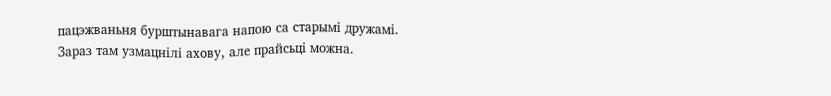пацэжваньня бурштынавага напою са старымі дружамі. Зараз там узмацнілі ахову, але прайсьці можна.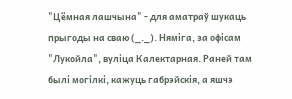"Цёмная лашчына" - для аматраў шукаць прыгоды на сваю (_._). Няміга, за офісам "Лукойла", вуліца Калектарная. Раней там былі могілкі, кажуць габрэйскія, а яшчэ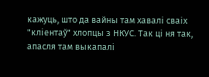кажуць, што да вайны там хавалі сваіх "кліентаў" хлопцы з НКУС. Так ці ня так, апасля там выкапалі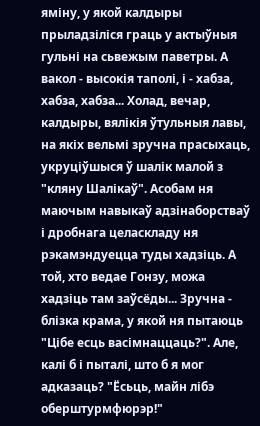яміну, у якой калдыры прыладзіліся граць у актыўныя гульні на сьвежым паветры. А вакол - высокія таполі, і - хабза, хабза, хабза... Холад, вечар, калдыры, вялікія ўтульныя лавы, на якіх вельмі зручна прасыхаць, укруціўшыся ў шалік малой з "кляну Шалікаў". Асобам ня маючым навыкаў адзінаборстваў і дробнага целаскладу ня рэкамэндуецца туды хадзіць. А той, хто ведае Гонзу, можа хадзіць там заўсёды... Зручна - блізка крама, у якой ня пытаюць "Цібе есць васімнаццаць?". Але, калі б і пыталі, што б я мог адказаць? "Ёсьць, майн лібэ оберштурмфюрэр!"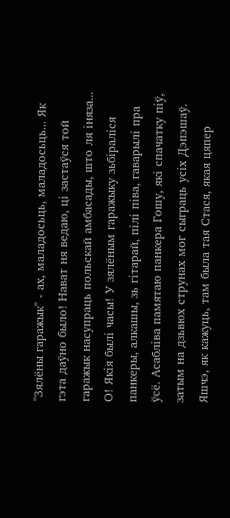"Зялёны гаражык" - ах, маладосьць, маладосьць... Як гэта даўно было! Нават ня ведаю, ці застаўся той гаражык насупраць польскай амбасады, што ля іняза... О! Якія былі часы! У зялёным гаражыку зьбіраліся панкеры, алкашы, зь гітарай, пілі піва, гаварылі пра ўсё. Асабліва памятаю панкера Гошу, які спачатку піў, затым на дзьвюх струнах мог сыграць усіх Дэпэшаў. Яшчэ, як кажуць, там была тая Стася, якая цяпер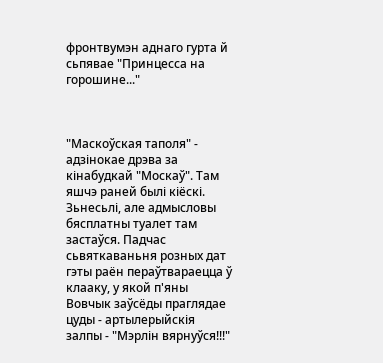фронтвумэн аднаго гурта й сьпявае "Принцесса на горошине..."



"Маскоўская таполя" - адзінокае дрэва за кінабудкай "Москаў". Там яшчэ раней былі кіёскі. Зьнесьлі, але адмысловы бясплатны туалет там застаўся. Падчас сьвяткаваньня розных дат гэты раён пераўтвараецца ў клааку, у якой п'яны Вовчык заўсёды праглядае цуды - артылерыйскія залпы - "Мэрлін вярнуўся!!!"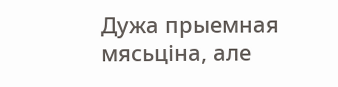Дужа прыемная мясьціна, але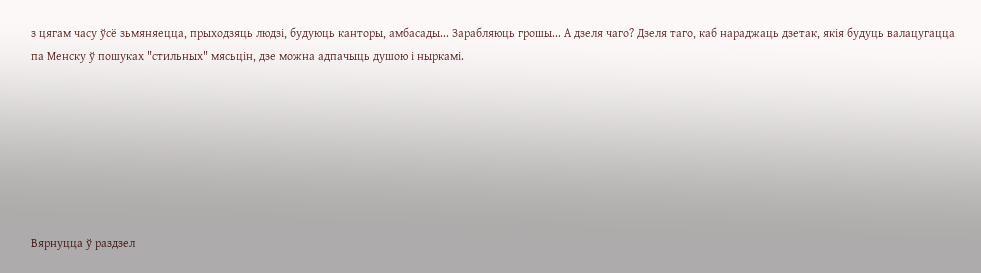з цягам часу ўсё зьмяняецца, прыходзяць людзі, будуюць канторы, амбасады... Зарабляюць грошы... А дзеля чаго? Дзеля таго, каб нараджаць дзетак, якія будуць валацугацца па Менску ў пошуках "стильных" мясьцін, дзе можна адпачыць душою і ныркамі.







Вярнуцца ў раздзел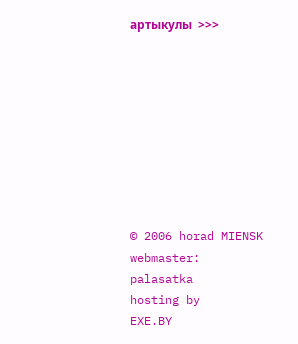артыкулы  >>>









© 2006 horad MIENSK
webmaster:
palasatka
hosting by
EXE.BY